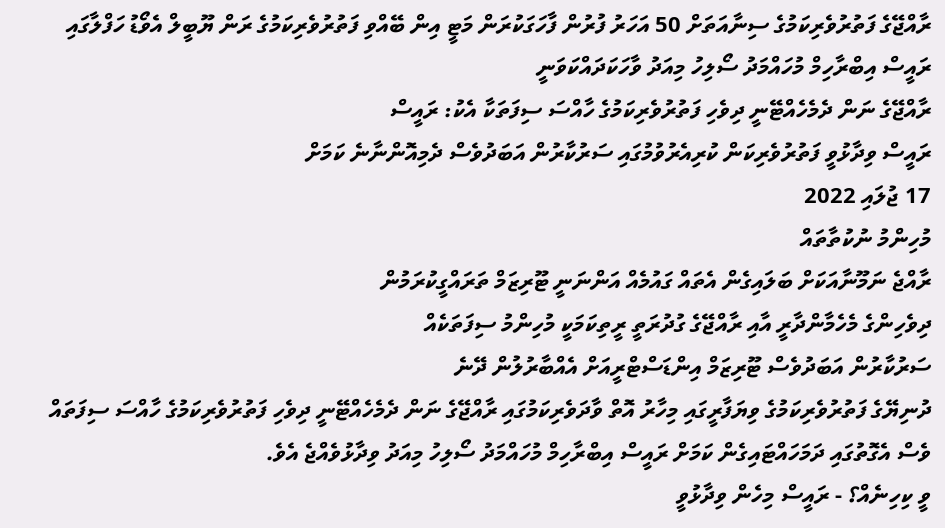ރާއްޖޭގެ ފަތުރުވެރިކަމުގެ ސިނާއަތަށް 50 އަހަރު ފުރުން ފާހަގަކުރަން މަޓީ އިން ބޭއްވި ފަތުރުވެރިކަމުގެ ރަން ޔޫބީލް އެވޯޑު ހަފްލާގައި ރައީސް އިބްރާހިމް މުހައްމަދު ސޯލިހު މިއަދު ވާހަކަދައްކަވަނީ
ރާއްޖޭގެ ނަން ދެމެހެއްޓޭނީ ދިވެހި ފަތުރުވެރިކަމުގެ ހާއްސަ ސިފަތަކާ އެކު: ރައީސް
ރައީސް ވިދާޅުވީ ފަތުރުވެރިކަން ކުރިއެރުވުމުގައި ސަރުކާރުން އަބަދުވެސް ދެމިއޮންނާނެ ކަމަށް
17 ޖުލައި 2022
މުހިންމު ނުކުތާތައް
ރާއްޖެ ނަމޫނާއަކަށް ބަލައިގެން އެތައް ގައުމެއް އަންނަނީ ޓޫރިޒަމް ތަރައްގީކުރަމުން
ދިވެހިންގެ މެހެމާންދާރީ އާއި ރާއްޖޭގެ ގުދުރަތީ ރީތިކަމަކީ މުހިންމު ސިފަތަކެއް
ސަރުކާރުން އަބަދުވެސް ޓޫރިޒަމް އިންޑަސްޓްރީއަށް އެއްބާރުލުން ދޭނެ
ދުނިޔޭގެ ފަތުރުވެރިކަމުގެ ވިޔަފާރީގައި މިހާރު އޮތް ވާދަވެރިކަމުގައި ރާއްޖޭގެ ނަން ދެމެހެއްޓޭނީ ދިވެހި ފަތުރުވެރިކަމުގެ ހާއްސަ ސިފަތައް ވެސް އެގޮތުގައި ދަމަހައްޓައިގެން ކަމަށް ރައީސް އިބްރާހިމް މުހައްމަދު ސޯލިހު މިއަދު ވިދާޅުވެއްޖެ އެވެ.
ވީ ކިހިނެއް؟ - ރައީސް މިހެން ވިދާޅުވީ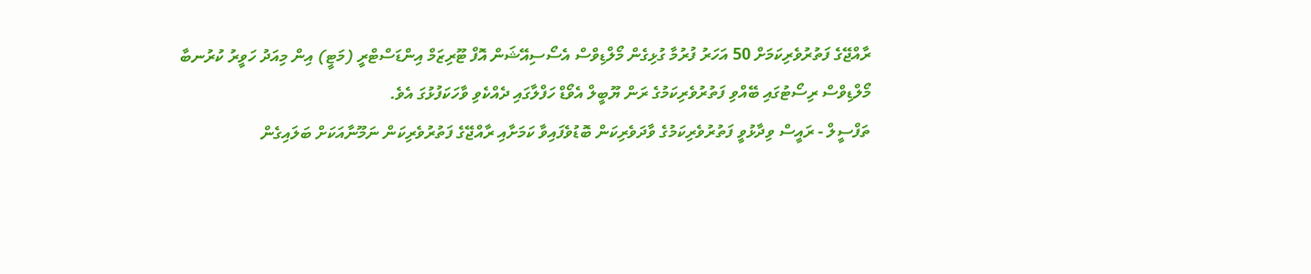ރާއްޖޭގެ ފަތުރުވެރިކަމަށް 50 އަހަރު ފުރުމާ ގުޅިގެން މޯލްޑިވްސް އެސޯސިއޭޝަން އޮފް ޓޫރިޒަމް އިންޑަސްޓްރީ (މަޓީ) އިން މިއަދު ހަވީރު ކުރުނބާ މޯލްޑިވްސް ރިސޯޓުގައި ބޭއްވި ފަތުރުވެރިކަމުގެ ރަން ޔޫބީލް އެވޯޑް ހަފްލާގައި ދެއްކެވި ވާހަކަފުޅުގަ އެވެ.
ތަފްސީލް - ރައީސް ވިދާޅުވީ ފަތުރުވެރިކަމުގެ ވާދަވެރިކަން ބޮޑުވެފައިވާ ކަމަށާއި ރާއްޖޭގެ ފަތުރުވެރިކަން ނަމޫނާއަކަށް ބަލައިގެން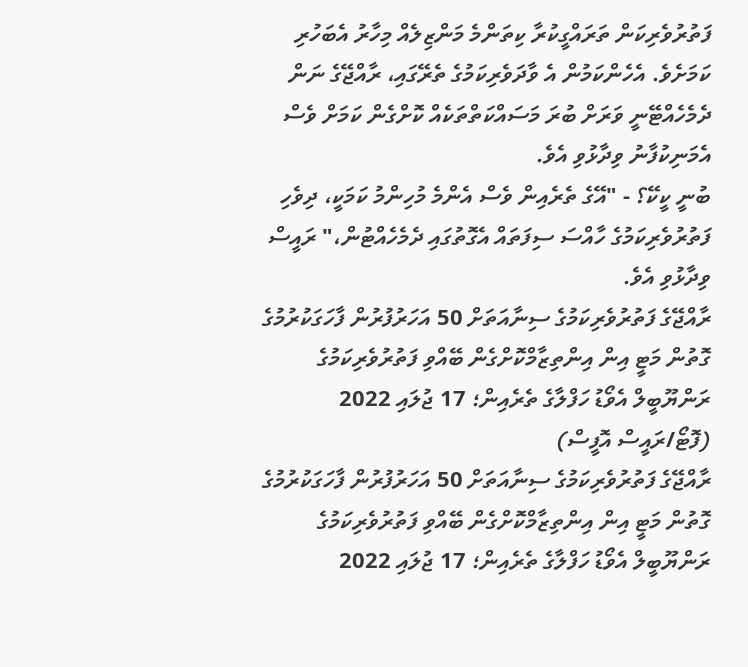ފަތުރުވެރިކަން ތަރައްގީކުރާ ކިތަންމެ މަންޒިލެއް މިހާރު އެބަހުރި ކަމަށެވެ. އެހެންކަމުން އެ ވާދަވެރިކަމުގެ ތެރޭގައި، ރާއްޖޭގެ ނަން ދެމެހެއްޓޭނީ ވަރަށް ބުރަ މަސައްކަތްތަކެއް ކޮށްގެން ކަމަށް ވެސް އެމަނިކުފާނު ވިދާޅުވި އެވެ.
ބުނީ ކީކޭ؟ - "އޭގެ ތެރެއިން ވެސް އެންމެ މުހިންމު ކަމަކީ، ދިވެހި ފަތުރުވެރިކަމުގެ ހާއްސަ ސިފަތައް އެގޮތުގައި ދެމެހެއްޓުން،" ރައީސް ވިދާޅުވި އެވެ.
ރާއްޖޭގެ ފަތުރުވެރިކަމުގެ ސިނާއަތަށް 50 އަހަރުފުރުން ފާހަގަކުރުމުގެ ގޮތުން މަޓީ އިން އިންތިޒާމްކޮށްގެން ބޭއްވި ފަތުރުވެރިކަމުގެ ރަންޔޫބީލް އެވޯޑު ހަފްލާގެ ތެރެއިން؛ 17 ޖުލައި 2022 (ފޮޓޯ/ރައީސް އޮފީސް)
ރާއްޖޭގެ ފަތުރުވެރިކަމުގެ ސިނާއަތަށް 50 އަހަރުފުރުން ފާހަގަކުރުމުގެ ގޮތުން މަޓީ އިން އިންތިޒާމްކޮށްގެން ބޭއްވި ފަތުރުވެރިކަމުގެ ރަންޔޫބީލް އެވޯޑު ހަފްލާގެ ތެރެއިން؛ 17 ޖުލައި 2022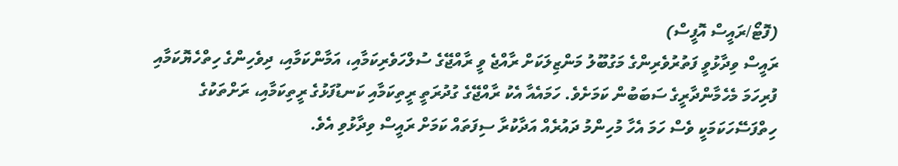(ފޮޓޯ/ރައީސް އޮފީސް)
ރައީސް ވިދާޅުވީ ފަތުރުވެރިންގެ މަގުބޫލު މަންޒިލަކަށް ރާއްޖެ ވީ ރާއްޖޭގެ ސުލްހަވެރިކަމާއި، އަމާންކަމާއި، ދިވެހިންގެ ހިތްހެޔޮކަމާއި ފުރިހަމަ މެހެމާންދާރީގެ ސަބަބުން ކަމަށެވެ. ހަމައެއާ އެކު ރާއްޖޭގެ ގުދުރަތީ ރީތިކަމާއި ކަނޑުފަޅުގެ ރީތިކަމާއި، ރަށްތަކުގެ ހިތްފަސޭހަކަމަކީ ވެސް ހަމަ އެހާ މުހިންމު ދައުރެއް އަދާކުރާ ސިފަތައް ކަމަށް ރައީސް ވިދާޅުވި އެވެ.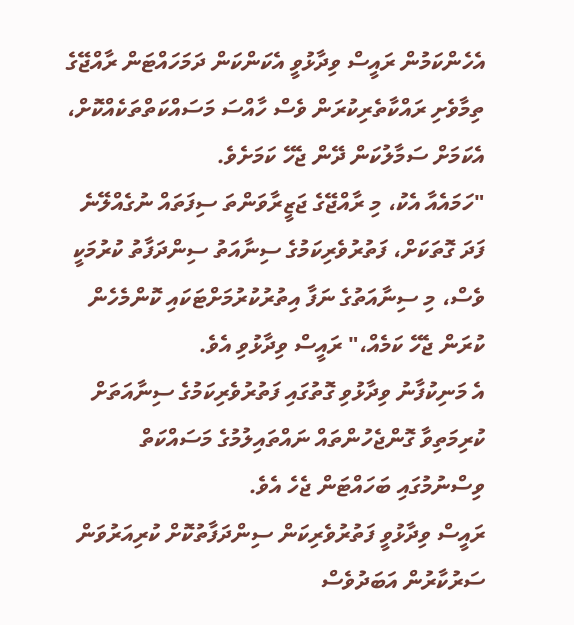އެހެންކަމުން ރައީސް ވިދާޅުވީ އެކަންކަން ދަމަހައްޓަން ރާއްޖޭގެ ތިމާވެށި ރައްކާތެރިކުރަން ވެސް ހާއްސަ މަސައްކަތްތަކެއްކޮށް، އެކަމަށް ސަމާލުކަން ދޭން ޖެހޭ ކަމަށެވެ.
"ހަމައެއާ އެކު، މި ރާއްޖޭގެ ޖަޒީރާވަންތަ ސިފަތައް ނުގެއްލޭނެ ފަދަ ގޮތަކަށް، ފަތުރުވެރިކަމުގެ ސިނާއަތު ސިންދަފާތު ކުރުމަކީ ވެސް، މި ސިނާއަތުގެ ނަފާ އިތުރުކުރުމަށްޓަކައި ކޮންމެހެން ކުރަން ޖެހޭ ކަމެއް،" ރައީސް ވިދާޅުވި އެވެ.
އެ މަނިކުފާނު ވިދާޅުވި ގޮތުގައި ފަތުރުވެރިކަމުގެ ސިނާއަތަށް ކުރިމަތިވާ ގޮންޖެހުންތައް ނައްތައިލުމުގެ މަސައްކަތް ވިސްނުމުގައި ބަހައްޓަން ޖެހެ އެވެ.
ރައީސް ވިދާޅުވީ ފަތުރުވެރިކަން ސިންދަފާތުކޮށް ކުރިއަރުވަން ސަރުކާރުން އަބަދުވެސް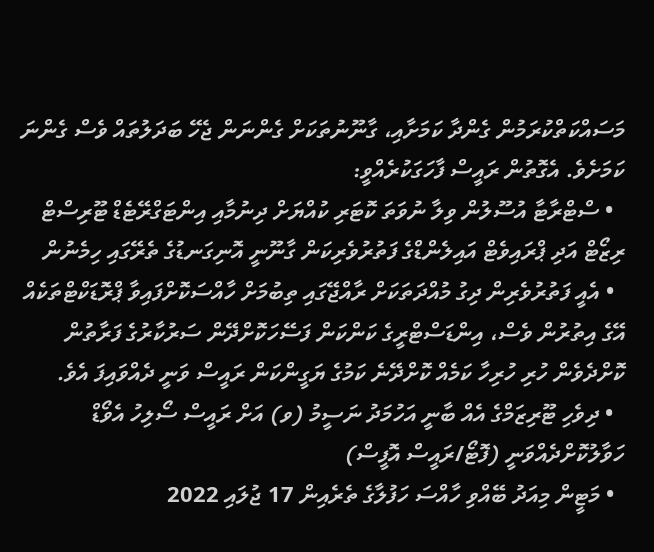މަސައްކަތްކުރަމުން ގެންދާ ކަމަށާއި، ގާނޫނުތަކަށް ގެންނަން ޖެހޭ ބަދަލުތައް ވެސް ގެންނަ ކަމަށެވެ. އެގޮތުން ރައީސް ފާހަގަކުރެއްވީ:
  • ސްޓްރާޓާ އުސޫލުން ވިލާ ނުވަތަ ކޮޓަރި ކުއްޔަށް ދިނުމާއި އިންޓަގްރޭޓެޑް ޓޫރިސްޓް ރިޒޯޓް އަދި ޕްރައިވެޓް އައިލެންޑްގެ ފަތުރުވެރިކަން ގާނޫނީ އޮނިގަނޑުގެ ތެރޭގައި ހިމެނުން
  • އެއީ ފަތުރުވެރިން ދިގު މުއްދަތަކަށް ރާއްޖޭގައި ތިބުމަށް ހާއްސަކޮށްފައިވާ ޕްރޮޑަކްޓްތަކެއް
އޭގެ އިތުރުން ވެސް، އިންޑަސްޓްރީގެ ކަންކަން ފަސޭހަކޮށްދޭން ސަރުކާރުގެ ފަރާތުން ކޮށްދެވެން ހުރި ހުރިހާ ކަމެއް ކޮށްދޭނެ ކަމުގެ ޔަގީންކަން ރައީސް ވަނީ ދެއްވައިފަ އެވެ.
  • ދިވެހި ޓޫރިޒަމްގެ އެއް ބާނީ އަހުމަދު ނަސީމު (ވ) އަށް ރައީސް ސޯލިހު އެވޯޑް ހަވާލުކޮށްދެއްވަނީ (ފޮޓޯ/ރައީސް އޮފީސް)
  • މަޓީން މިއަދު ބޭއްވި ހާއްސަ ހަފުލާގެ ތެރެއިން 17 ޖުލައި 2022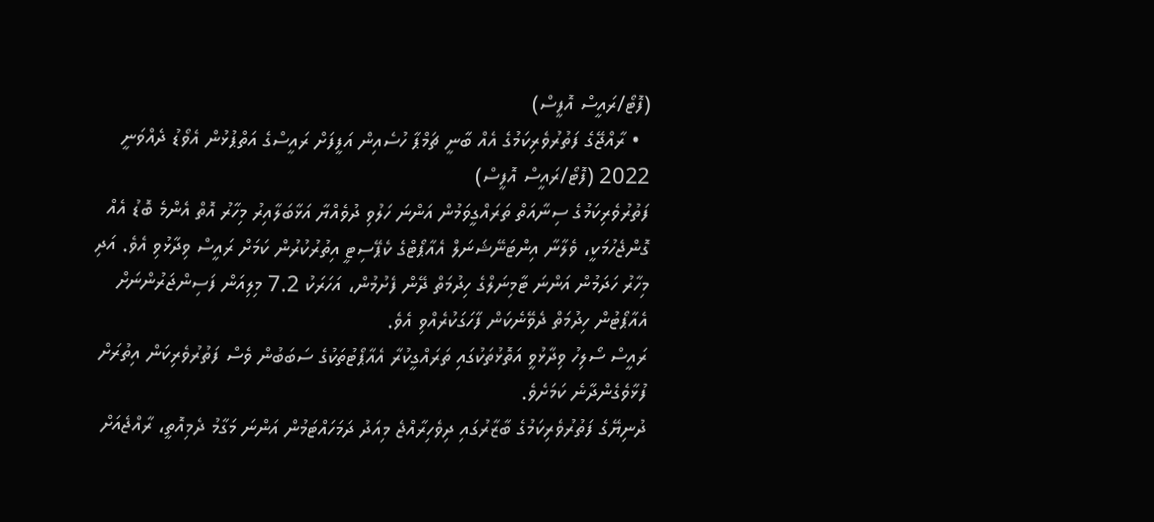(ފޮޓޯ/ރައީސް އޮފީސް)
  • ރާއްޖޭގެ ފަތުރުވެރިކަމުގެ އެއް ބާނީ ޗަމްޕާ ހުސެއިން އަފީފަށް ރައީސްގެ އަތްޕުޅުން އެވޯޑު ދެއްވަނީ 2022 (ފޮޓޯ/ރައީސް އޮފީސް)
ފަތުރުވެރިކަމުގެ ސިނާއަތް ތަރައްގީވަމުން އަންނަ ހަލުވި ދުވެއްޔާ އަޅާބަލާއިރު މިހާރު އޮތް އެންމެ ބޮޑު އެއް ގޮންޖެހުމަކީ، ވެލާނާ އިންޓަނޭޝަނަލް އެއާޕޯޓްގެ ކެޕޭސިޓީ އިތުރުކުރުން ކަމަށް ރައީސް ވިދާޅުވި އެވެ. އަދި މިހާރު ހަދަމުން އަންނަ ޓާމިނަލްގެ ހިދުމަތް ދޭން ފެށުމުން، އަހަރަކު 7.2 މިލިއަން ފަސިންޖަރުންނަށް އެއާޕޯޓުން ހިދުމަތް ދެވޭނެކަން ފާހަގަކުރެއްވި އެވެ.
ރައީސް ސޯލިހު ވިދާޅުވީ އަތޮޅުތަކުގައި ތަރައްގީކުރާ އެއާޕޯޓުތަކުގެ ސަބަބުން ވެސް ފަތުރުވެރިކަން އިތުރަށް ފުޅާވެގެންދާނެ ކަމަށެވެ.
ދުނިޔޭގެ ފަތުރުވެރިކަމުގެ ބާޒާރުގައި ދިވެހިރާއްޖެ މިއަދު ދަމަހައްޓަމުން އަންނަ މަގާމު ދެމިއޮތީ، ރާއްޖެއަށް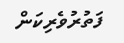ފަތުރުވެރިކަން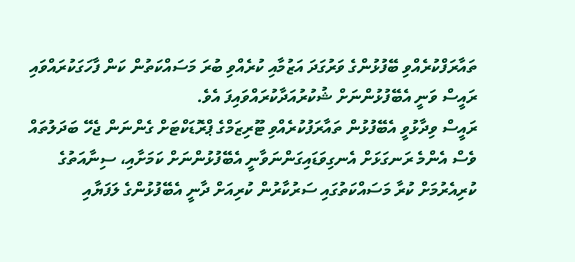ތައާރަފްކުރެއްވި ބޭފުޅުންގެ ވަރުގަދަ އަޒުމާއި ކުރެއްވި ބުރަ މަސައްކަތުން ކަން ފާހަގަކުރައްވައި ރައީސް ވަނީ އެބޭފުޅުންނަށް ޝުކުރުއަދާކުރައްވައިފަ އެވެ.
ރައީސް ވިދާޅުވީ އެބޭފުޅުން ތައާރަފުކުރެއްވި ޓޫރިޒަމްގެ ޕްރޮޑަކްޓަށް ގެންނަން ޖެހޭ ބަދަލުތައް ވެސް އެންމެ ރަނގަޅަށް އެނގިވަޑައިގަންނަވާނީ އެބޭފުޅުންނަށް ކަމަށާއި، ސިނާއަތުގެ ކުރިއެރުމަށް ކުރާ މަސައްކަތުގައި ސަރުކާރުން ކުރިއަށް ދާނީ އެބޭފުޅުންގެ ލަފަޔާއި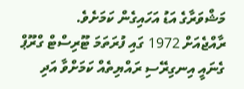މަޝްވަރާގެ އަޑު އަހައިގެން ކަމަށެވެ.
ރާއްޖެއަށް 1972 ގައި ފުރަތަމަ ޓޫރިސްޓް ގްރޫޕް ގެނައީ އިނގިރޭސި ރައްޔިތެއް ކަމަށްވާ އަދި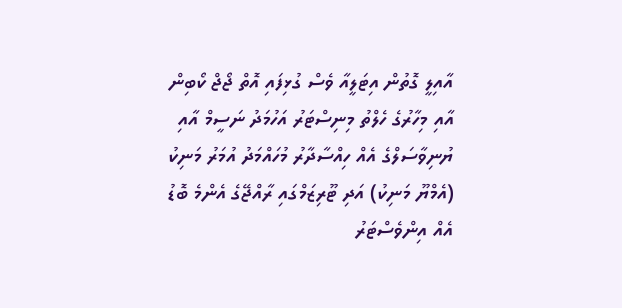އާއިލީ ގޮތުން އިޓަލީއާ ވެސް ގުޅިފައި އޮތް ޖޯޖް ކޯބިން އާއި މިހާރުގެ ހެލްތު މިނިސްޓަރު އަހުމަދު ނަސީމް އާއި ޔުނިވާސަލްގެ އެއް ހިއްސާދާރު މުހައްމަދު އުމަރު މަނިކު (އެމްޔޫ މަނިކު) އަދި ޓޫރިޒަމްގައި ރާއްޖޭގެ އެންމެ ބޮޑު އެއް އިންވެސްޓަރު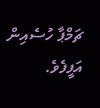ޗަމްޕާ ހުސެއިން އަފީފެވެ.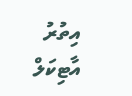އިތުރު އާޓިކަލް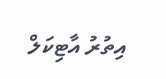އިތުރު އާޓިކަލް